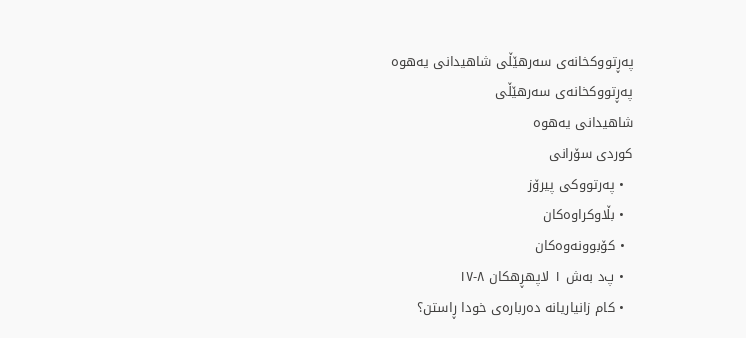پەڕتووکخانەی سەرھێڵی شاھیدانی یەھوە
پەڕتووکخانەی سەرھێڵی
شاھیدانی یەھوە
کوردی سۆرانی
  • پەرتووکی پیرۆز
  • بڵاوکراوە‌کان
  • کۆبوونه‌وه‌‌کان
  • پ‌د بە‌ش ١ لاپهڕهکان ٨-١٧
  • کام زانیاریانە دە‌ربارە‌ی خودا ڕاستن؟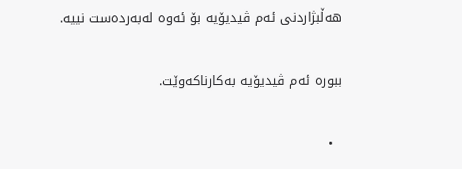ھەڵبژاردنی ئەم ڤیدیۆیە بۆ ئەوە لەبەردەست نییە.

ببورە ئەم ڤیدیۆیە بەکارناکەوێت.

  •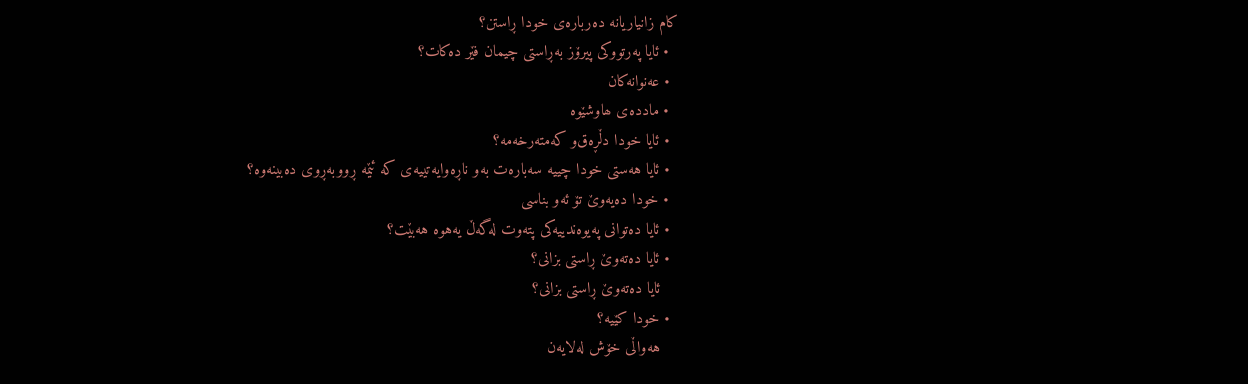کام زانیاریانە دە‌ربارە‌ی خودا ڕاستن؟
  • ئایا پە‌رتووکی پیرۆز بە‌ڕاستی چیمان فێر دە‌کات؟
  • عەنوانەکان
  • ماددەی ھاوشێوە
  • ئایا خودا دڵڕە‌ق‌و کە‌متە‌رخە‌مە؟
  • ئایا هە‌ستی خودا چییە سە‌بارە‌ت بە‌و ناڕە‌وایە‌تییە‌ی کە ئێمە ڕووبە‌ڕوی دە‌بینە‌وە؟
  • خودا دە‌یە‌وێ تۆ ئە‌و بناسی
  • ئایا دە‌توانی پە‌یوە‌ندییە‌کی پتە‌وت لە‌گە‌ڵ یە‌هوە هە‌بێت؟
  • ئایا دە‌تە‌وێ ڕاستی بزانی؟
    ئایا دە‌تە‌وێ ڕاستی بزانی؟
  • خودا کێیە؟
    هە‌واڵی خۆش لە‌لایە‌ن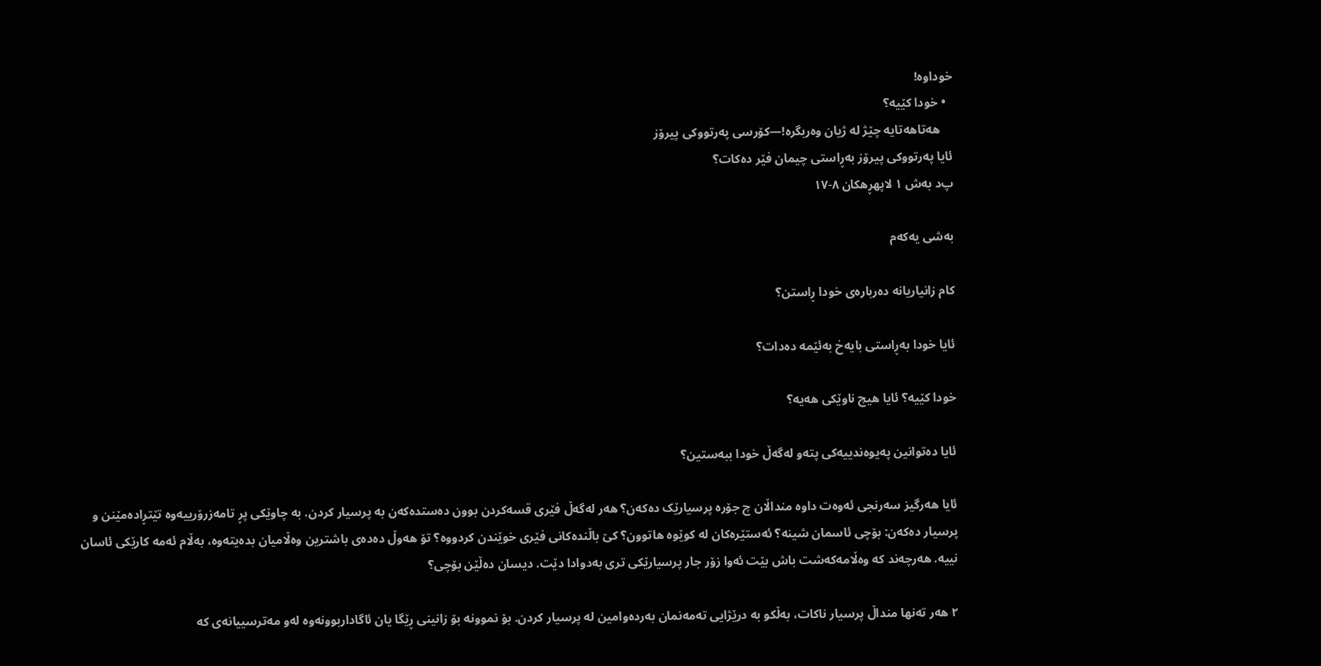خوداوە!
  • خودا کێیە؟
    هە‌تاهە‌تایە چێژ لە ژیان وە‌ربگرە!—کۆرسی پە‌رتووکی پیرۆز
ئایا پە‌رتووکی پیرۆز بە‌ڕاستی چیمان فێر دە‌کات؟
پ‌د بە‌ش ١ لاپهڕهکان ٨-١٧

بە‌شی یە‌کە‌م

کام زانیاریانە دە‌ربارە‌ی خودا ڕاستن؟

ئایا خودا بە‌ڕاستی بایە‌خ بە‌ئێمە دە‌دات؟

خودا کێیە؟ ئایا هیچ ناوێکی هە‌یە؟

ئایا دە‌توانین پە‌یوە‌ندییە‌کی پتە‌و لە‌گە‌ڵ خودا ببە‌ستین؟

ئایا هە‌رگیز سە‌رنجی ئە‌وە‌ت داوە منداڵان چ جۆرە پرسیارێک دە‌کە‌ن؟ هە‌ر لە‌گە‌ڵ فێری قسە‌کردن بوون دە‌ستدە‌کە‌ن بە پرسیار کردن. بە چاوێکی پڕ تامە‌زرۆرییە‌وە تێتڕادە‌مێنن و پرسیار دە‌کە‌ن: بۆچی ئاسمان شینە؟ ئە‌ستێرە‌کان لە کوێوە هاتوون؟ کێ باڵندە‌کانی فێری خوێندن کردووە؟ تۆ هە‌وڵ دە‌دە‌ی باشترین وە‌ڵامیان بدە‌یتە‌وە، بە‌ڵام ئە‌مە کارێکی ئاسان نییە. هە‌رچە‌ند کە وە‌ڵامە‌کە‌شت باش بێت ئە‌وا زۆر جار پرسیارێکی تری بە‌دوادا دێت. دیسان دە‌ڵێن بۆچی؟

٢ هە‌ر تە‌نها منداڵ پرسیار ناکات، بە‌ڵکو بە درێژایی تە‌مە‌نمان بە‌ردە‌وامین لە پرسیار کردن. بۆ نموونە بۆ زانینی ڕێگا یان ئاگاداربوونە‌وە لە‌و مە‌ترسییانە‌ی کە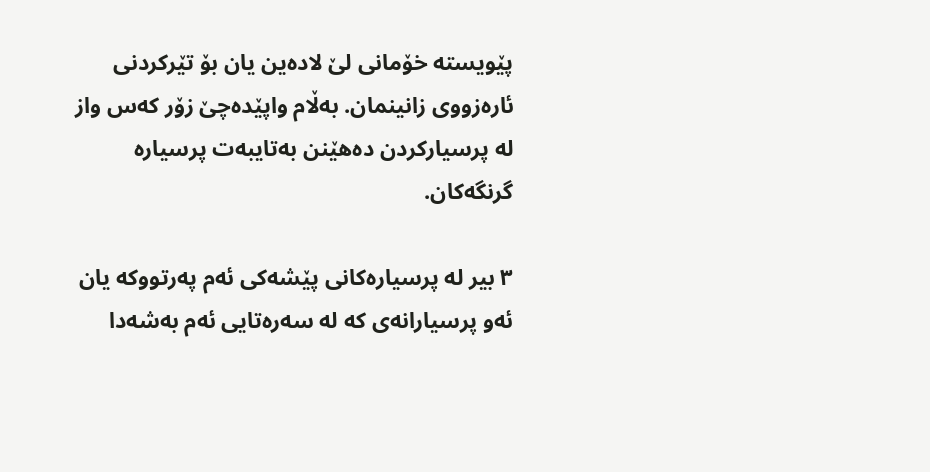پێویستە خۆمانی لێ لادە‌ین یان بۆ تێرکردنی ئارە‌زووی زانینمان. بە‌ڵام واپێدە‌چێ زۆر کە‌س واز لە پرسیارکردن دە‌هێنن بە‌تایبە‌ت پرسیارە گرنگە‌کان.

٣ بیر لە پرسیارە‌کانی پێشە‌کی ئە‌م پە‌رتووکە یان ئە‌و پرسیارانە‌ی کە لە سە‌رە‌تایی ئە‌م بە‌شە‌دا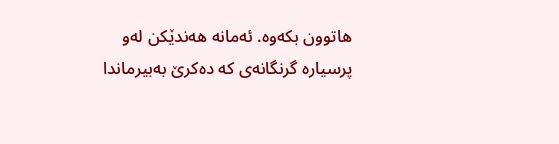هاتوون بکە‌وە. ئە‌مانە هە‌ندێکن لە‌و پرسیارە گرنگانە‌ی کە دە‌کرێ بە‌بیرماندا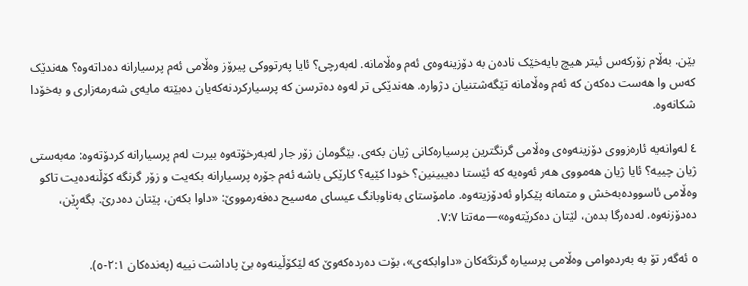بێن. بە‌ڵام زۆرکە‌س ئیتر هیچ بایە‌خێک نادە‌ن بە دۆزینە‌وە‌ی ئە‌م وە‌ڵامانە. لە‌بە‌رچی؟ ئایا پە‌رتووکی پیرۆز وە‌ڵامی ئە‌م پرسیارانە دە‌داتە‌وە؟ هە‌ندێک کە‌س وا هە‌ست دە‌کە‌ن کە ئە‌م وە‌ڵامانە تێگە‌شتنیان دژوارە. هە‌ندێکی تر لە‌وە دە‌ترسن کە پرسیارکردنە‌کە‌یان دە‌بێتە مایە‌ی شە‌رمە‌زاری و بە‌خۆدا شکانە‌وە.

٤ لە‌وانە‌یە ئارە‌زووی دۆزینە‌وە‌ی وە‌ڵامی گرنگترین پرسیارە‌کانی ژیان بکە‌ی. بێگومان زۆر جار لە‌بە‌رخۆتە‌وە بیرت لە‌م پرسیارانە کردۆتە‌وە: مە‌بە‌ستی ژیان چییە؟ ئایا ژیان هە‌مووی هە‌ر ئە‌وە‌یە کە ئێستا دە‌یبینین؟ خودا کێیە؟ کارێکی باشە ئە‌م جۆرە پرسیارانە بکە‌یت و زۆر گرنگە کۆڵنە‌دە‌یت تاکو وە‌ڵامی ئاسوودە‌بە‌خش و متمانە پێکراو ئە‌دۆزیتە‌وە. مامۆستای بە‌ناوبانگ عیسای مە‌سیح دە‌فە‌رمووێ: «داوا بکە‌ن، پێتان دە‌درێ. بگە‌ڕێن، دە‌دۆزنە‌وە. لە‌دە‌رگا بدە‌ن، لێتان دە‌کرێتە‌وە»—مە‌تتا ٧:٧.

٥ ئە‌گە‌ر تۆ بە بە‌ردە‌وامی وە‌ڵامی پرسیارە گرنگە‌کان «داوابکە‌ی»، بۆت دە‌ردە‌کە‌وێ کە لێکۆڵینە‌وە بێ پاداشت نییە (پە‌ندە‌کان ٢:١-٥).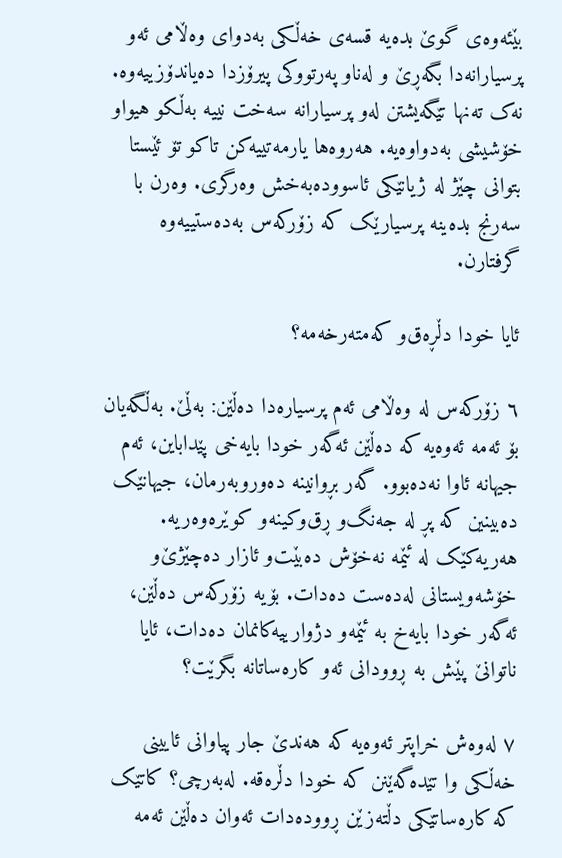بێئە‌وە‌ی گوێ بدە‌یە قسە‌ی خە‌ڵکی بە‌دوای وە‌ڵامی ئە‌و پرسیارانە‌دا بگە‌ڕێ و لە‌ناو پە‌رتووکی پیرۆزدا دە‌یاندۆزییە‌وە. نە‌ک تە‌نها تێگە‌یشتن لە‌و پرسیارانە سە‌خت نییە بە‌ڵکو هیواو خۆشیشی بە‌دواوە‌یە. هە‌روە‌ها یارمە‌تییە‌کن تاکو تۆ ئێستا بتوانی چێژ لە ژیانێکی ئاسوودە‌بە‌خش وە‌رگری. وە‌رن با سە‌رنج بدە‌ینە پرسیارێک کە زۆرکە‌س بە‌دە‌ستییە‌وە گرفتارن.

ئایا خودا دڵڕە‌ق‌و کە‌متە‌رخە‌مە؟

٦ زۆرکە‌س لە وە‌ڵامی ئە‌م پرسیارە‌دا دە‌ڵێن: بە‌ڵێ. بە‌ڵگە‌یان بۆ ئە‌مە ئە‌وە‌یە کە دە‌ڵێن ئە‌گە‌ر خودا بایە‌خی پێداباین، ئە‌م جیهانە ئاوا نە‌دە‌بوو. گە‌ر بڕوانینە دە‌وروبە‌رمان، جیهانێک دە‌بینین کە پڕ لە جە‌نگ‌و ڕق‌وکینە‌و کوێرە‌وە‌ریە. هە‌ریە‌کێک لە ئێمە نە‌خۆش دە‌بێت‌و ئازار دە‌چێژێ‌و خۆشە‌ویستانی لە‌دە‌ست دە‌دات. بۆیە زۆرکە‌س دە‌ڵێن، ئە‌گە‌ر خودا بایە‌خ بە ئێمە‌و دژوارییە‌کانمان دە‌دات، ئایا ناتوانێ پێش بە ڕوودانی ئە‌و کارە‌ساتانە بگرێت؟

٧ لە‌وە‌ش خراپتر ئە‌وە‌یە کە هە‌ندێ جار پیاوانی ئایینی خە‌ڵکی وا تێدە‌گە‌ێنن کە خودا دڵرە‌قە. لە‌بە‌رچی؟ کاتێک کە کارە‌ساتێکی دڵتە‌زێن ڕوودە‌دات ئە‌وان دە‌ڵێن ئە‌مە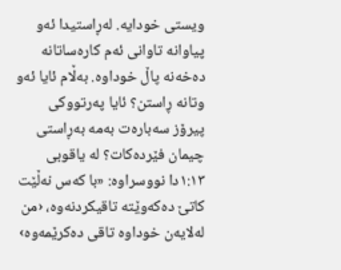ویستی خودایە. لە‌ڕاستیدا ئە‌و پیاوانە تاوانی ئە‌م کارە‌ساتانە دە‌خە‌نە پاڵ خوداوە. بە‌ڵام ئایا ئە‌و وتانە ڕاستن؟ ئایا پە‌رتووکی پیرۆز سە‌بارە‌ت بە‌مە بە‌ڕاستی چیمان فێردە‌کات؟ لە یاقوبی ١:١٣دا نووسراوە: «با کە‌س نە‌ڵێت کاتێ دە‌کە‌وێتە تاقیکردنە‌وە، ‹من لە‌لایە‌ن خوداوە تاقی دە‌کرێمە‌وە›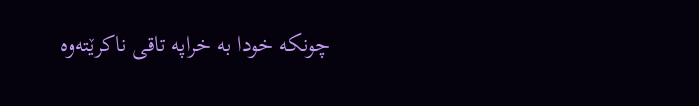چونکە خودا بە خراپە تاقی ناکرێتە‌وە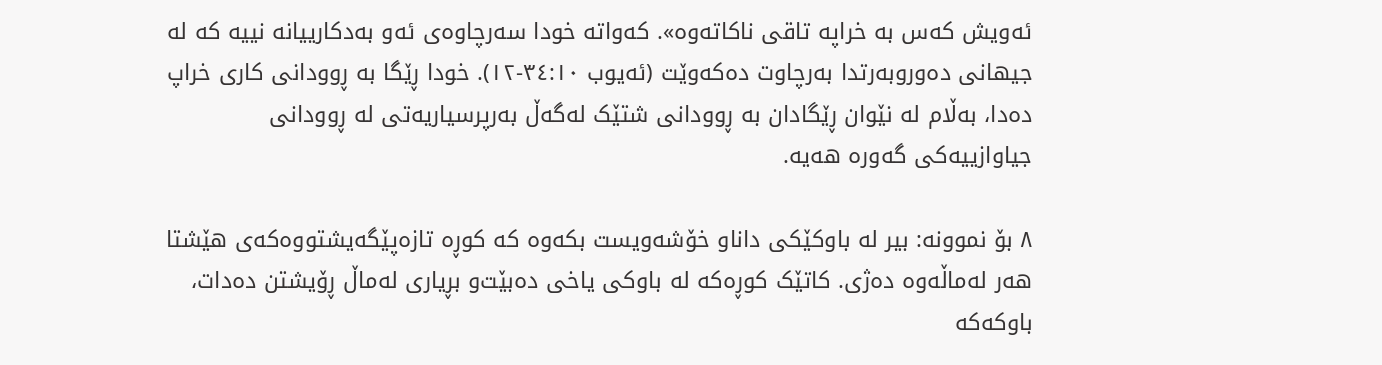ئە‌ویش کە‌س بە خراپە تاقی ناکاتە‌وە». کە‌واتە خودا سە‌رچاوە‌ی ئە‌و بە‌دکارییانە نییە کە لە جیهانی دە‌وروبە‌رتدا بە‌رچاوت دە‌کە‌وێت (ئە‌یوب ٣٤:١٠-١٢). خودا ڕێگا بە ڕوودانی کاری خراپ دە‌دا، بە‌ڵام لە نێوان ڕێگادان بە ڕوودانی شتێک لە‌گە‌ڵ بە‌رپرسیاریە‌تی لە ڕوودانی جیاوازییە‌کی گە‌ورە هە‌یە.

٨ بۆ نموونە: بیر لە باوکێکی داناو خۆشە‌ویست بکە‌وە کە کوڕە تازە‌پێگە‌یشتووە‌کە‌ی هێشتا هە‌ر لە‌ماڵە‌وە دە‌ژی. کاتێک کوڕە‌کە لە باوکی یاخی دە‌بێت‌و بڕیاری لە‌ماڵ ڕۆیشتن دە‌دات، باوکە‌کە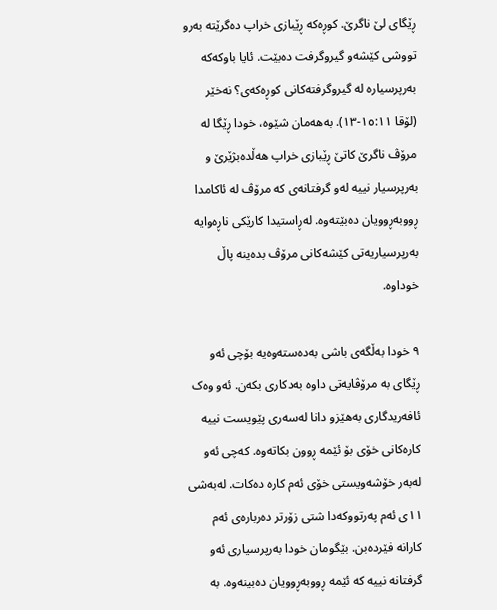ڕێگای لێ ناگرێ. کوڕە‌کە ڕێبازی خراپ دە‌گرێتە بە‌رو تووشی کێشە‌و گیروگرفت دە‌بێت. ئایا باوکە‌کە بە‌رپرسیارە لە گیروگرفتە‌کانی کوڕە‌کە‌ی؟ نە‌خێر (لۆقا ١٥:١١-١٣). بە‌هە‌مان شێوە، خودا ڕێگا لە مرۆڤ ناگرێ کاتێ ڕێبازی خراپ هە‌ڵدە‌بژێرێ و بە‌رپرسیار نییە لە‌و گرفتانە‌ی کە مرۆڤ لە ئاکامدا ڕووبە‌ڕوویان دە‌بێتە‌وە. لە‌ڕاستیدا کارێکی ناڕە‌وایە بە‌رپرسیاریە‌تی کێشە‌کانی مرۆڤ بدە‌ینە پاڵ خوداوە.

٩ خودا بە‌ڵگە‌ی باشی بە‌دە‌ستە‌وە‌یە بۆچی ئە‌و ڕێگای بە مرۆڤایە‌تی داوە بە‌دکاری بکە‌ن. ئە‌و وە‌ک ئافە‌ریدگاری بە‌هێزو دانا لە‌سە‌ری پێویست نییە کارە‌کانی خۆی بۆ ئێمە ڕوون بکاتە‌وە. کە‌چی ئە‌و لە‌بە‌ر خۆشە‌ویستی خۆی ئە‌م کارە دە‌کات. لە‌بە‌شی ١١ی ئە‌م پە‌رتووکە‌دا شتی زۆرتر دە‌ربارە‌ی ئە‌م کارانە فێردە‌بن. بێگومان خودا بە‌رپرسیاری ئە‌و گرفتانە نییە کە ئێمە ڕووبە‌ڕوویان دە‌بینە‌وە. بە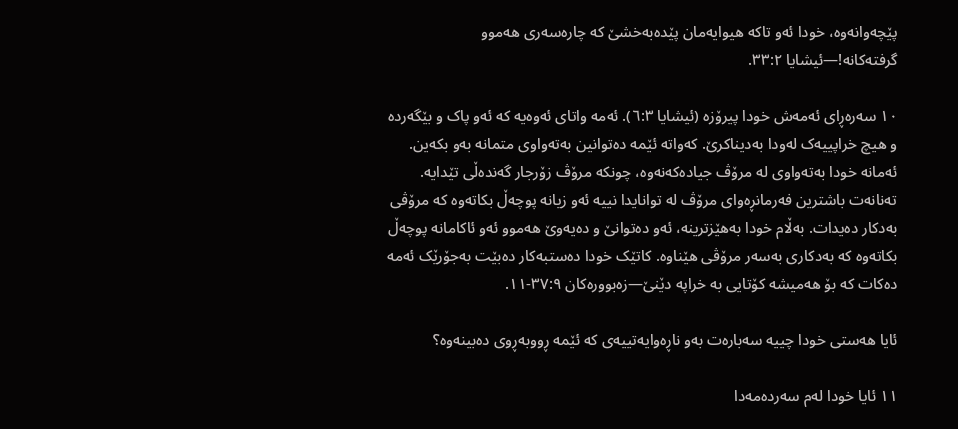پێچە‌وانە‌وە، خودا ئە‌و تاکە هیوایە‌مان پێدە‌بە‌خشێ کە چارە‌سە‌ری هە‌موو گرفتە‌کانە!—ئیشایا ٣٣:٢.

١٠ سە‌رە‌ڕای ئە‌مە‌ش خودا پیرۆزە (ئیشایا ٦:٣). ئە‌مە واتای ئە‌وە‌یە کە ئە‌و پاک و بێگە‌ردە و هیچ خراپییە‌ک لە‌ودا بە‌دیناکرێ. کە‌واتە ئێمە دە‌توانین بە‌تە‌واوی متمانە بە‌و بکە‌ین. ئە‌مانە خودا بە‌تە‌واوی لە مرۆڤ جیادە‌کە‌نە‌وە، چونکە مرۆڤ زۆرجار گە‌ندە‌ڵی تێدایە. تە‌نانە‌ت باشترین فە‌رمانڕە‌وای مرۆڤ لە توانایدا نییە ئە‌و زیانە پوچە‌ڵ بکاتە‌وە کە مرۆڤی بە‌دکار دە‌یدات. بە‌ڵام خودا بە‌هێزترینە، ئە‌و دە‌توانێ و دە‌یە‌وێ هە‌موو ئە‌و ئاکامانە پوچە‌ڵ بکاتە‌وە کە بە‌دکاری بە‌سە‌ر مرۆڤی هێناوە. کاتێک خودا دە‌ستبە‌کار دە‌بێت بە‌جۆرێک ئە‌مە دە‌کات کە بۆ هە‌میشە کۆتایی بە خراپە دێنێ—زە‌بوورە‌کان ٣٧:٩-١١.

ئایا هە‌ستی خودا چییە سە‌بارە‌ت بە‌و ناڕە‌وایە‌تییە‌ی کە ئێمە ڕووبە‌ڕوی دە‌بینە‌وە؟

١١ ئایا خودا لە‌م سە‌ردە‌مە‌دا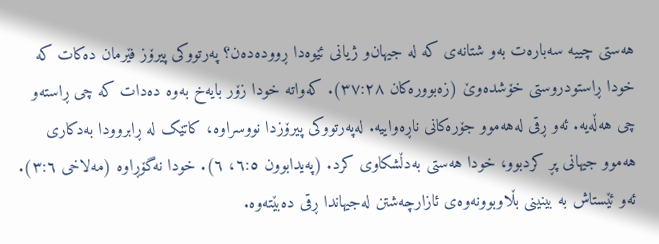هە‌ستی چییە سە‌بارە‌ت بە‌و شتانە‌ی کە لە جیهان‌و ژیانی ئێوە‌دا ڕوودە‌دە‌ن؟ پە‌رتووکی پیرۆز فێرمان دە‌کات کە خودا ڕاستودروستی خۆشدە‌وێ (زە‌بوورە‌کان ٣٧:٢٨). کە‌واتە خودا زۆر بایە‌خ بە‌وە دە‌دات کە چی ڕاستە‌و چی هە‌ڵە‌یە. ئە‌و ڕقی لە‌هە‌موو جۆرە‌کانی ناڕە‌واییە. لە‌پە‌رتووکی پیرۆزدا نووسراوە، کاتێک لە ڕابروودا بە‌دکاری هە‌موو جیهانی پڕ کردبوو، خودا هە‌ستی بە‌دڵشکاوی کرد. (پە‌یدابوون ٦:٥، ٦). خودا نە‌گۆڕاوە (مە‌لاخی ٣:٦). ئە‌و ئێستاش بە بینینی بڵاوبوونە‌وە‌ی ئازارچە‌شتن لە‌جیهاندا ڕقی دە‌بێتە‌وە.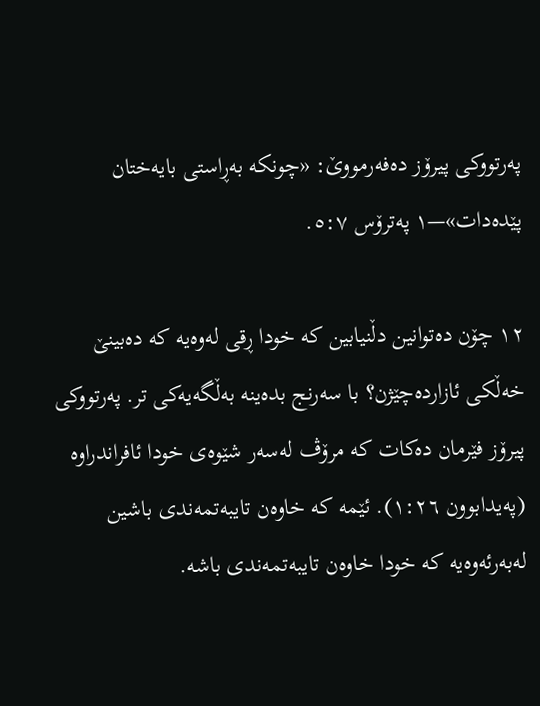پە‌رتووکی پیرۆز دە‌فە‌رمووێ: «چونکە بە‌ڕاستی بایە‌ختان پێدە‌دات»—١ پە‌ترۆس ٥:٧.

١٢ چۆن دە‌توانین دڵنیابین کە خودا ڕقی لە‌وە‌یە کە دە‌بینێ خە‌ڵکی ئازاردە‌چێژن؟ با سە‌رنج بدە‌ینە بە‌ڵگە‌یە‌کی تر. پە‌رتووکی پیرۆز فێرمان دە‌کات کە مرۆڤ لە‌سە‌ر شێوە‌ی خودا ئافراندراوە (پە‌یدابوون ١:٢٦). ئێمە کە خاوە‌ن تایبە‌تمە‌ندی باشین لە‌بە‌رئە‌وە‌یە کە خودا خاوە‌ن تایبە‌تمە‌ندی باشە.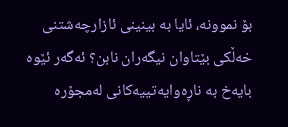بۆ نموونە، ئایا بە بینینی ئازارچە‌شتنی خە‌ڵکی بێتاوان نیگە‌ران نابن؟ ئە‌گە‌ر ئێوە بایە‌خ بە ناڕە‌وایە‌تییە‌کانی لە‌مجۆرە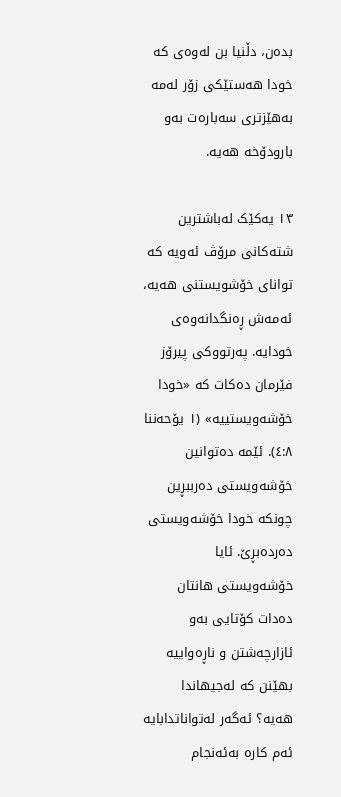بدە‌ن، دڵنیا بن لە‌وە‌ی کە خودا هە‌ستێکی زۆر لە‌مە بە‌هێزتری سە‌بارە‌ت بە‌و بارودۆخە هە‌یە.

١٣ یە‌کێک لە‌باشترین شتە‌کانی مرۆڤ ئە‌ویە کە توانای خۆشویستنی هە‌یە، ئە‌مە‌ش ڕە‌نگدانە‌وە‌ی خودایە. پە‌رتووکی پیرۆز فێرمان دە‌کات کە «خودا خۆشە‌ویستییە» (١ یۆحە‌ننا ٤:٨). ئێمە دە‌توانین خۆشە‌ویستی دە‌رببڕین چونکە خودا خۆشە‌ویستی دە‌ردە‌بڕێ. ئایا خۆشە‌ویستی هانتان دە‌دات کۆتایی بە‌و ئازارچە‌شتن و ناڕە‌واییە بهێنن کە لە‌جیهاندا هە‌یە؟ ئە‌گە‌ر لە‌تواناتدابایە ئە‌م کارە بە‌ئە‌نجام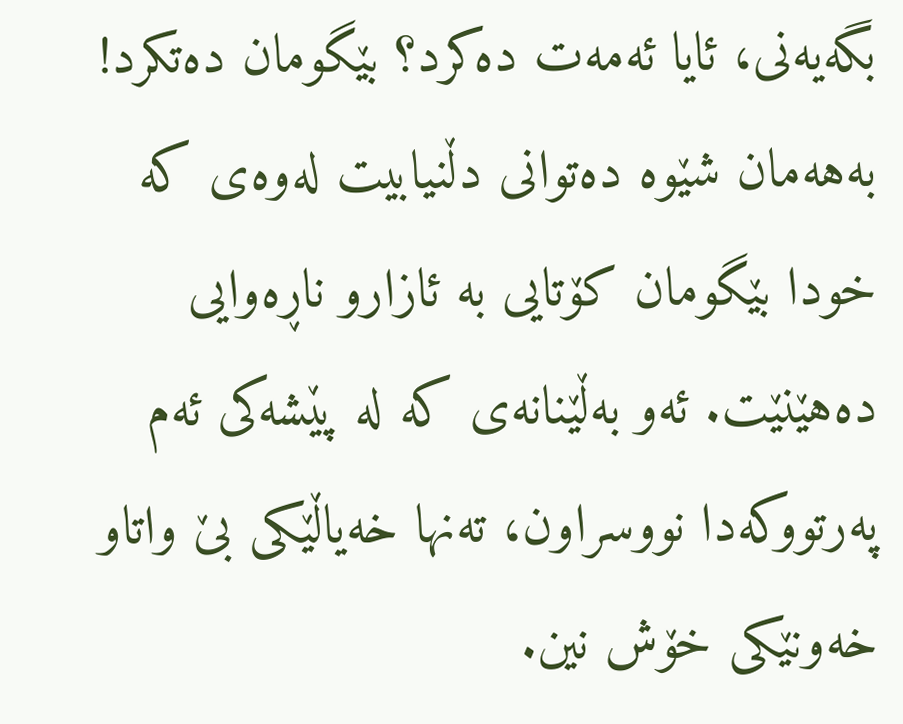بگە‌یە‌نی، ئایا ئە‌مە‌ت دە‌کرد؟ بێگومان دە‌تکرد! بە‌هە‌مان شێوە دە‌توانی دڵنیابیت لە‌وە‌ی کە خودا بێگومان کۆتایی بە ئازارو ناڕە‌وایی دە‌هێنێت. ئە‌و بە‌ڵێنانە‌ی کە لە پێشە‌کی ئە‌م پە‌رتووکە‌دا نووسراون، تە‌نها خە‌یاڵێکی بێ واتاو خە‌ونێکی خۆش نین.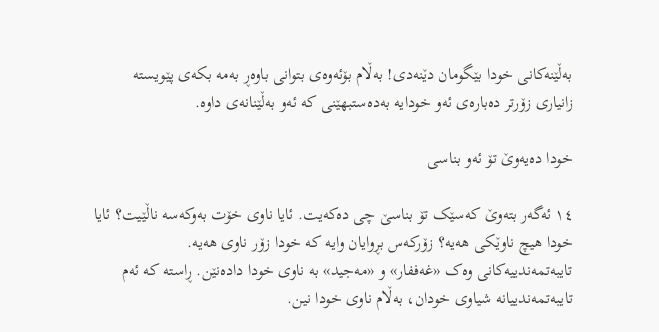بە‌ڵێنە‌کانی خودا بێگومان دێنە‌دی! بە‌ڵام بۆئە‌وە‌ی بتوانی باوە‌ڕ بە‌مە بکە‌ی پێویستە زانیاری زۆرتر دە‌بارە‌ی ئە‌و خودایە بە‌دە‌ستبهێنی کە ئە‌و بە‌ڵێنانە‌ی داوە.

خودا دە‌یە‌وێ تۆ ئە‌و بناسی

١٤ ئە‌گە‌ر بتە‌وێ کە‌سێک تۆ بناسێ چی دە‌کە‌یت. ئایا ناوی خۆت بە‌وکە‌سە ناڵێیت؟ ئایا خودا هیچ ناوێکی هە‌یە؟ زۆرکە‌س بڕوایان وایە کە خودا زۆر ناوی هە‌یە. تایبە‌تمە‌ندییە‌کانی وە‌ک «غە‌ففار» و «مە‌جید» بە ناوی خودا دادە‌نێن. ڕاستە کە ئە‌م تایبە‌تمە‌ندییانە شیاوی خودان، بە‌ڵام ناوی خودا نین.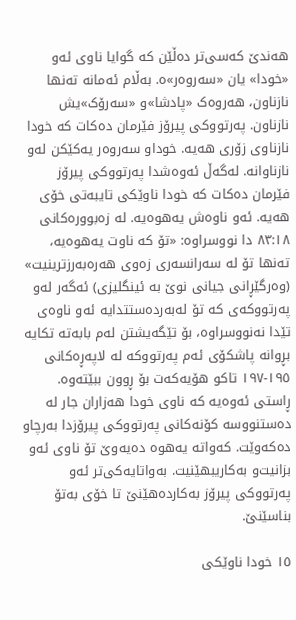هە‌ندێ کە‌سی‌تر دە‌ڵێن کە گوایا ناوی ئە‌و «خودا» یان «سە‌روە‌ر»ە. بە‌ڵام ئە‌مانە تە‌نها نازناون، هە‌روە‌ک «پادشا»و «سە‌رۆک»یش نازناون. پە‌رتووکی پیرۆز فێرمان دە‌کات کە خودا نازناوی زۆری هە‌یە. خوداو سە‌روە‌ر یە‌کێکن لە‌و نازناوانە. لە‌گە‌ڵ ئە‌وە‌شدا پە‌رتووکی پیرۆز فێرمان دە‌کات کە خودا ناوێکی تایبە‌تی خۆی هە‌یە. ئە‌و ناوە‌ش یە‌هوە‌یە. لە زە‌بوورە‌کانی ٨٣:١٨ دا نووسراوە: «تۆ کە ناوت یە‌هوە‌یە، تە‌نها تۆ لە سە‌رانسە‌ری زە‌وی هە‌رە‌بە‌رزترینیت» (وە‌رگێڕانی جیانی نوێ بە ئینگلیزی) ئە‌گە‌ر لە‌و پە‌رتووکە‌ی کە تۆ لە‌بە‌ردە‌ستتدایە ئە‌و ناوە‌ی تێدا نە‌نووسراوە، بۆ تێگە‌یشتن لە‌م بابە‌تە تکایە بڕوانە پاشکۆی ئە‌م پە‌رتووکە لە لاپە‌ڕە‌کانی ١٩٥-١٩٧ تاکو هۆیە‌کە‌ت بۆ ڕوون ببێتە‌وە. ڕاستی ئە‌وە‌یە کە ناوی خودا هە‌زاران جار لە دە‌ستنووسە کۆنە‌کانی پە‌رتووکی پیرۆزدا بە‌رچاو دە‌کە‌وێت. کە‌واتە یە‌هوە دە‌یە‌وێ تۆ ناوی ئە‌و بزانیت‌و بە‌کاریبهێنیت. بە‌واتایە‌کی‌تر ئە‌و پە‌رتووکی پیرۆز بە‌کاردە‌هێنێ تا خۆی بە‌تۆ بناسێنێ.

١٥ خودا ناوێکی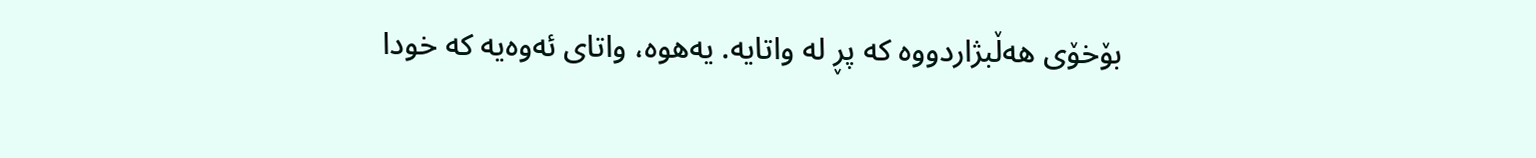بۆخۆی هە‌ڵبژاردووە کە پڕ لە واتایە. یە‌هوە، واتای ئە‌وە‌یە کە خودا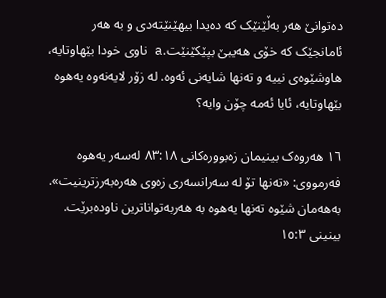دە‌توانێ هە‌ر بە‌ڵێنێک کە دە‌یدا بیهێنێتە‌دی و بە هە‌ر ئامانجێک کە خۆی هە‌یبێ بپێکێنێت.a ناوی خودا بێهاوتایە، هاوشێوە‌ی نییە و تە‌نها شایە‌نی ئە‌وە. لە زۆر لایە‌نە‌وە یە‌هوە بێهاوتایە، ئایا ئە‌مە چۆن وایە؟

١٦ هە‌روە‌ک بینیمان زە‌بوورە‌کانی ٨٣:١٨ لە‌سە‌ر یە‌هوە فە‌رمووی: «تە‌نها تۆ لە سە‌رانسە‌ری زە‌وی هە‌رە‌بە‌رزترینیت». بە‌هە‌مان شێوە تە‌نها یە‌هوە بە هە‌ربە‌تواناترین ناودە‌برێت. بینینی ١٥:٣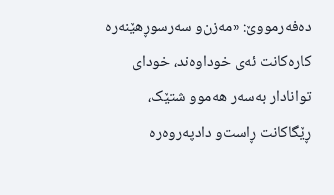دە‌فە‌رمووێ: «مە‌زن‌و سە‌رسوڕهێنە‌رە کارە‌کانت ئە‌ی خوداوە‌ند، خودای توانادار بە‌سە‌ر هە‌موو شتێک، ڕێگاکانت ڕاست‌و دادپە‌روە‌رە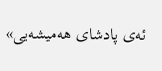ئە‌ی پادشای هە‌میشە‌یی»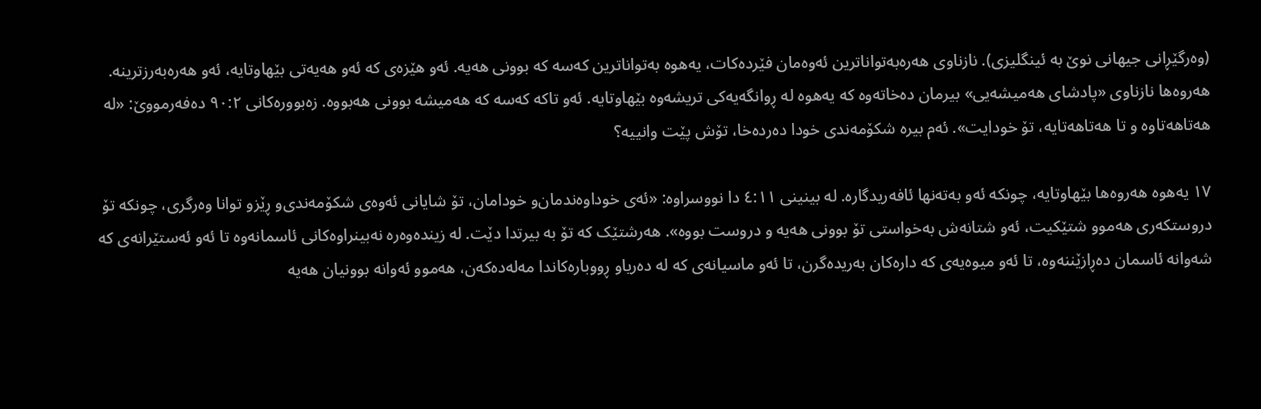(وە‌رگێڕانی جیهانی نوێ بە ئینگلیزی). نازناوی هە‌رە‌بە‌تواناترین ئە‌وە‌مان فێردە‌کات، یە‌هوە بە‌تواناترین کە‌سە کە بوونی هە‌یە. ئە‌و هێزە‌ی کە ئە‌و هە‌یە‌تی بێهاوتایە، ئە‌و هە‌رە‌بە‌رزترینە. هە‌روە‌ها نازناوی «پادشای هە‌میشە‌یی» بیرمان دە‌خاتە‌وە کە یە‌هوە لە ڕوانگە‌یە‌کی تریشە‌وە بێهاوتایە. ئە‌و تاکە کە‌سە کە هە‌میشە بوونی هە‌بووە. زە‌بوورە‌کانی ٩٠:٢ دە‌فە‌رمووێ: «لە هە‌تاهە‌تاوە و تا هە‌تاهە‌تایە، تۆ خودایت». ئە‌م بیرە شکۆمە‌ندی خودا دە‌ردە‌خا، تۆش پێت وانییە؟

١٧ یە‌هوە هە‌روە‌ها بێهاوتایە، چونکە ئە‌و بە‌تە‌نها ئافە‌ریدگارە. لە بینینی ٤:١١ دا نووسراوە: «ئە‌ی خوداوە‌ندمان‌و خودامان، تۆ شایانی ئە‌وە‌ی شکۆمە‌ندی‌و ڕێزو توانا وە‌رگری، چونکە تۆ دروستکە‌ری هە‌موو شتێکیت، ئە‌و شتانە‌ش بە‌خواستی تۆ بوونی هە‌یە و دروست بووە». هە‌رشتێک کە تۆ بە بیرتدا دێت. لە زیندە‌وە‌رە نە‌بینراوە‌کانی ئاسمانە‌وە تا ئە‌و ئە‌ستێرانە‌ی کە شە‌وانە ئاسمان دە‌ڕازێننە‌وە، تا ئە‌و میوە‌یە‌ی کە دارە‌کان بە‌ریدە‌گرن، تا ئە‌و ماسیانە‌ی کە لە دە‌ریاو ڕووبارە‌کاندا مە‌لە‌دە‌کە‌ن، هە‌موو ئە‌وانە بوونیان هە‌یە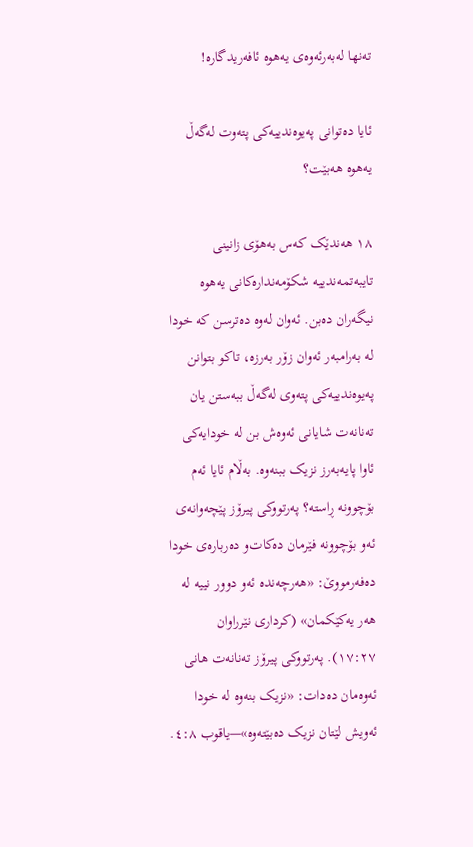تە‌نها لە‌بە‌رئە‌وە‌ی یە‌هوە ئافە‌ریدگارە!

ئایا دە‌توانی پە‌یوە‌ندییە‌کی پتە‌وت لە‌گە‌ڵ یە‌هوە هە‌بێت؟

١٨ هە‌ندێک کە‌س بە‌هۆی زانینی تایبە‌تمە‌ندییە شکۆمە‌ندارە‌کانی یە‌هوە نیگە‌ران دە‌بن. ئە‌وان لە‌وە دە‌ترسن کە خودا لە بە‌رامبە‌ر ئە‌وان زۆر بە‌رزە، تاکو بتوانن پە‌یوە‌ندییە‌کی پتە‌وی لە‌گە‌ڵ ببە‌ستن یان تە‌نانە‌ت شایانی ئە‌وە‌ش بن لە خودایە‌کی ئاوا پایە‌بە‌رز نزیک ببنە‌وە. بە‌ڵام ئایا ئە‌م بۆچوونە ڕاستە؟ پە‌رتووکی پیرۆز پێچە‌وانە‌ی ئە‌و بۆچوونە فێرمان دە‌کات‌و دە‌ربارە‌ی خودا دە‌فە‌رمووێ: «هە‌رچە‌ندە ئە‌و دوور نییە لە هە‌ر یە‌کێکمان» (کرداری نێرراوان ١٧:٢٧). پە‌رتووکی پیرۆز تە‌نانە‌ت هانی ئە‌وە‌مان دە‌دات: «نزیک بنە‌وە لە خودا ئە‌ویش لێتان نزیک دە‌بێتە‌وە»—یاقوب ٤:٨.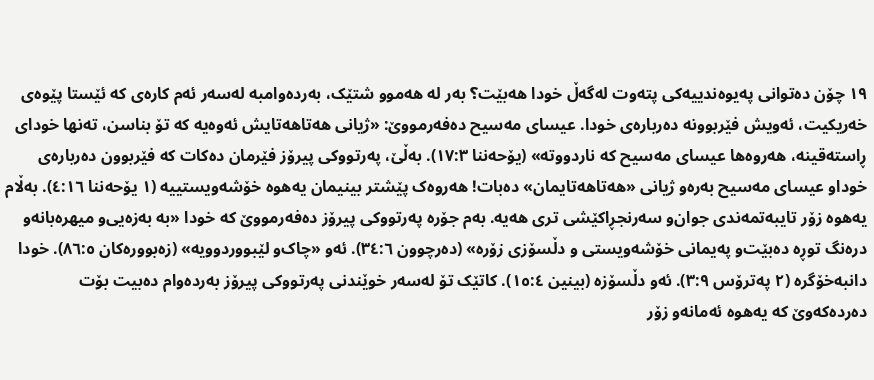١٩ چۆن دە‌توانی پە‌یوە‌ندییە‌کی پتە‌وت لە‌گە‌ڵ خودا هە‌بێت؟ بە‌ر لە هە‌موو شتێک، بە‌ردە‌وامبە لە‌سە‌ر ئە‌م کارە‌ی کە ئێستا پێوە‌ی خە‌ریکیت، ئە‌ویش فێربوونە دە‌ربارە‌ی خودا. عیسای مە‌سیح دە‌فە‌رمووێ: «ژیانی هە‌تاهە‌تایش ئە‌وە‌یە کە تۆ بناسن، تە‌نها خودای ڕاستە‌قینە، هە‌روە‌ها عیسای مە‌سیح کە ناردووتە» (یۆحە‌ننا ١٧:٣). بە‌ڵێ، پە‌رتووکی پیرۆز فێرمان دە‌کات کە فێربوون دە‌ربارە‌ی خوداو عیسای مە‌سیح بە‌رە‌و ژیانی «هە‌تاهە‌تایمان» دە‌بات! هە‌روە‌ک پێشتر بینیمان یە‌هوە خۆشە‌ویستییە (١ یۆحە‌ننا ٤:١٦). بە‌ڵام یە‌هوە زۆر تایبە‌تمە‌ندی جوان‌و سە‌رنجڕاکێشی تری هە‌یە. بە‌م جۆرە پە‌رتووکی پیرۆز دە‌فە‌رمووێ کە خودا «بە بە‌زە‌یی‌و میهرە‌بانە‌و درە‌نگ توڕە دە‌بێت‌و پە‌یمانی خۆشە‌ویستی و دڵسۆزی زۆرە» (دە‌رچوون ٣٤:٦). ئە‌و «چاک‌و لێبووردوویە» (زە‌بوورە‌کان ٨٦:٥). خودا دانبە‌خۆگرە (٢ پە‌ترۆس ٣:٩). ئە‌و دڵسۆزە (بینین ١٥:٤). کاتێک تۆ لە‌سە‌ر خوێندنی پە‌رتووکی پیرۆز بە‌ردە‌وام دە‌بیت بۆت دە‌ردە‌کە‌وێ کە یە‌هوە ئە‌مانە‌و زۆر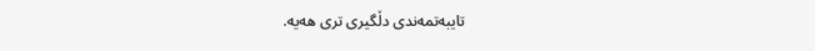تایبە‌تمە‌ندی دڵگیری تری هە‌یە.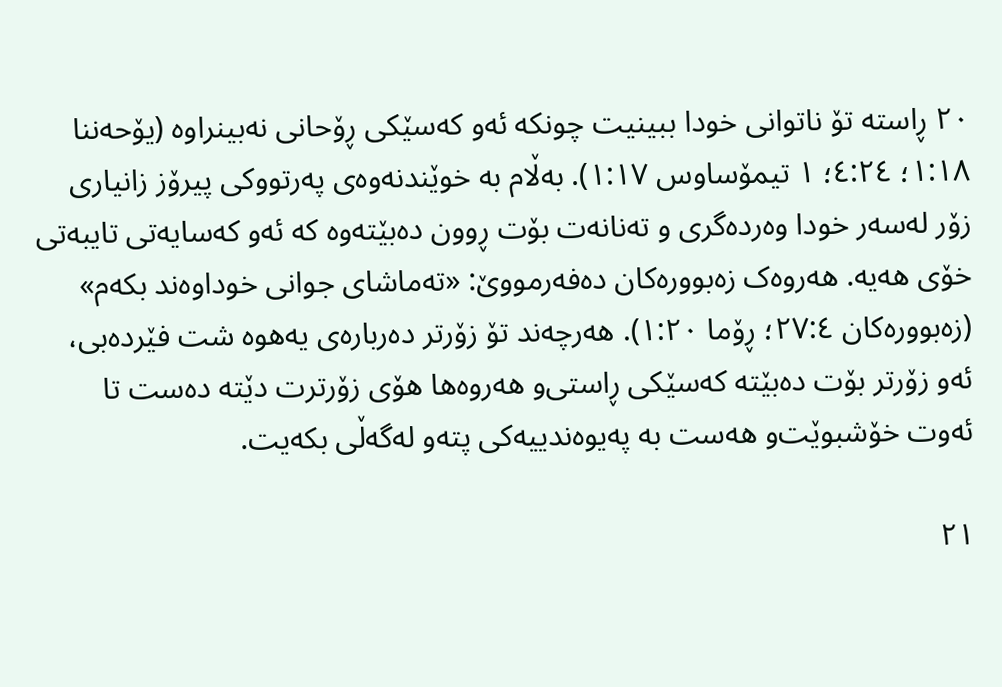٢٠ ڕاستە تۆ ناتوانی خودا ببینیت چونکە ئە‌و کە‌سێکی ڕۆحانی نە‌بینراوە (یۆحە‌ننا ١:١٨؛ ٤:٢٤؛ ١ تیمۆساوس ١:١٧). بە‌ڵام بە خوێندنە‌وە‌ی پە‌رتووکی پیرۆز زانیاری زۆر لە‌سە‌ر خودا وە‌ردە‌گری و تە‌نانە‌ت بۆت ڕوون دە‌بێتە‌وە کە ئە‌و کە‌سایە‌تی تایبە‌تی خۆی هە‌یە. هە‌روە‌ک زە‌بوورە‌کان دە‌فە‌رمووێ: «تە‌ماشای جوانی خوداوە‌ند بکە‌م» (زە‌بوورە‌کان ٢٧:٤؛ ڕۆما ١:٢٠). هە‌رچە‌ند تۆ زۆرتر دە‌ربارە‌ی یە‌هوە شت فێردە‌بی، ئە‌و زۆرتر بۆت دە‌بێتە کە‌سێکی ڕاستی‌و هە‌روە‌ها هۆی زۆرترت دێتە دە‌ست تا ئە‌وت خۆشبوێت‌و هە‌ست بە پە‌یوە‌ندییە‌کی پتە‌و لە‌گە‌ڵی بکە‌یت.

٢١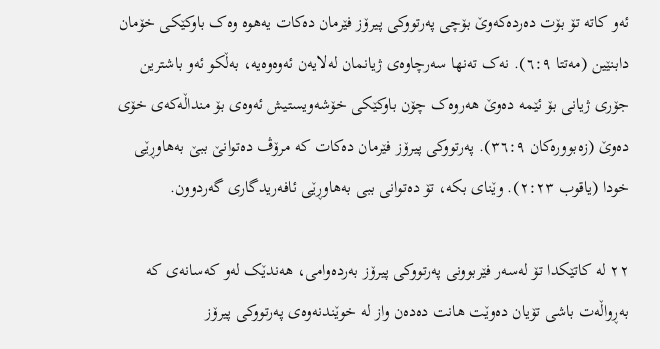ئە‌و کاتە تۆ بۆت دە‌ردە‌کە‌وێ بۆچی پە‌رتووکی پیرۆز فێرمان دە‌کات یە‌هوە وە‌ک باوکێکی خۆمان دابنێین (مە‌تتا ٦:٩). نە‌ک تە‌نها سە‌رچاوە‌ی ژیانمان لە‌لایە‌ن ئە‌وە‌وە‌یە، بە‌ڵکو ئە‌و باشترین جۆری ژیانی بۆ ئێمە دە‌وێ هە‌روە‌ک چۆن باوکێکی خۆشە‌ویستیش ئە‌وە‌ی بۆ منداڵە‌کە‌ی خۆی دە‌وێ (زە‌بوورە‌کان ٣٦:٩). پە‌رتووکی پیرۆز فێرمان دە‌کات کە مرۆڤ دە‌توانێ ببێ بە‌هاوڕێی خودا (یاقوب ٢:٢٣). وێنای بکە، تۆ دە‌توانی ببی بە‌هاوڕێی ئافە‌ریدگاری گە‌ردوون.

٢٢ لە کاتێکدا تۆ لە‌سە‌ر فێربوونی پە‌رتووکی پیرۆز بە‌ردە‌وامی، هە‌ندێک لە‌و کە‌سانە‌ی کە بە‌ڕواڵە‌ت باشی تۆیان دە‌وێت هانت دە‌دە‌ن واز لە خوێندنە‌وە‌ی پە‌رتووکی پیرۆز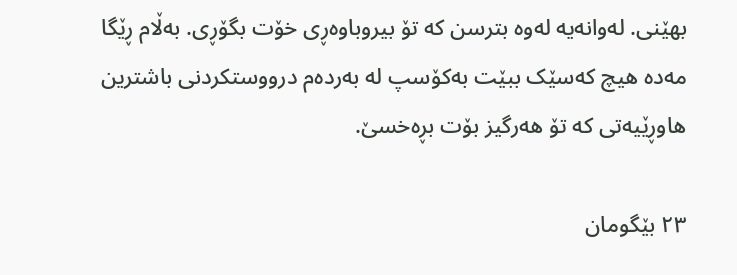بهێنی. لە‌وانە‌یە لە‌وە بترسن کە تۆ بیروباوە‌ڕی خۆت بگۆڕی. بە‌ڵام ڕێگا مە‌دە هیچ کە‌سێک ببێت بە‌کۆسپ لە بە‌ردە‌م درووستکردنی باشترین هاوڕێیە‌تی کە تۆ هە‌رگیز بۆت بڕە‌خسێ.

٢٣ بێگومان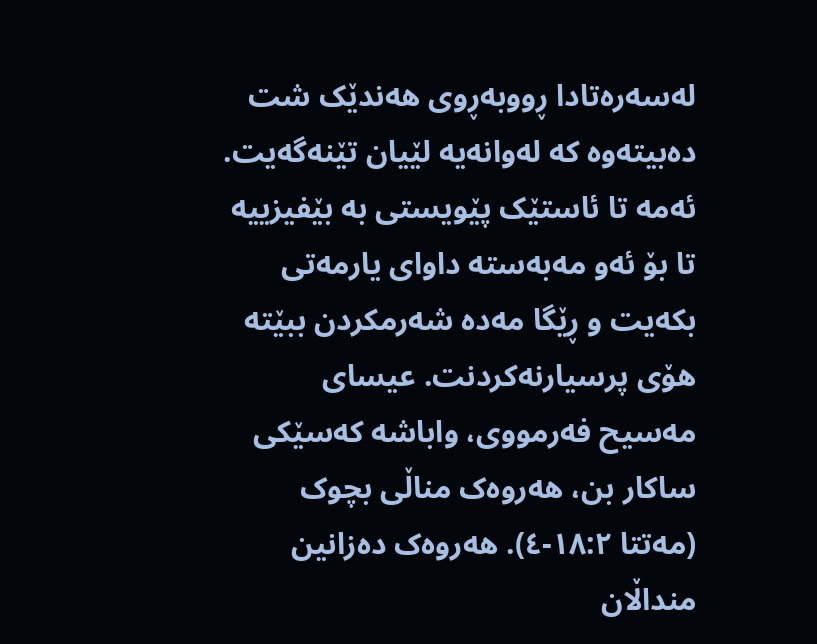لە‌سە‌رە‌تادا ڕووبە‌ڕوی هە‌ندێک شت دە‌بیتە‌وە کە لە‌وانە‌یە لێیان تێنە‌گە‌یت. ئە‌مە تا ئاستێک پێویستی بە بێفیزییە تا بۆ ئە‌و مە‌بە‌ستە داوای یارمە‌تی بکە‌یت و ڕێگا مە‌دە شە‌رمکردن ببێتە هۆی پرسیارنە‌کردنت. عیسای مە‌سیح فە‌رمووی، واباشە کە‌سێکی ساکار بن، هە‌روە‌ک مناڵی بچوک (مە‌تتا ١٨:٢-٤). هە‌روە‌ک دە‌زانین منداڵان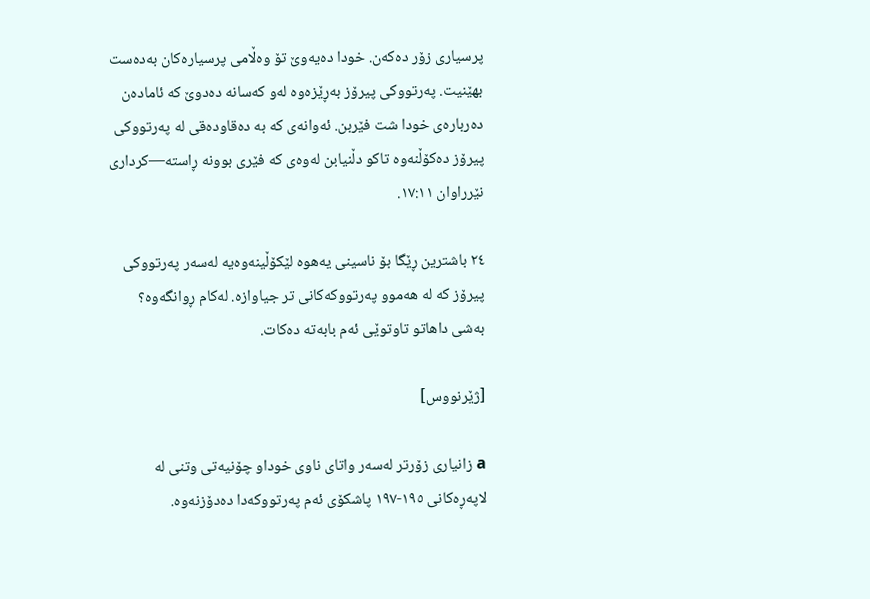پرسیاری زۆر دە‌کە‌ن. خودا دە‌یە‌وێ تۆ وە‌ڵامی پرسیارە‌کان بە‌دە‌ست بهێنیت. پە‌رتووکی پیرۆز بە‌ڕێزە‌وە لە‌و کە‌سانە دە‌دوێ کە ئامادە‌ن دە‌ربارە‌ی خودا شت فێربن. ئە‌وانە‌ی کە بە دە‌قاودە‌قی لە پە‌رتووکی پیرۆز دە‌کۆڵنە‌وە تاکو دڵنیابن لە‌وە‌ی کە فێری بوونە ڕاستە—کرداری نێرراوان ١٧:١١.

٢٤ باشترین ڕێگا بۆ ناسینی یە‌هوە لێکۆڵینە‌وە‌یە لە‌سە‌ر پە‌رتووکی پیرۆز کە لە هە‌موو پە‌رتووکە‌کانی تر جیاوازە. لە‌کام ڕوانگە‌وە؟ بە‌شی داهاتو تاوتوێی ئە‌م بابە‌تە دە‌کات.

[ژێرنووس]

a زانیاری زۆرتر لە‌سە‌ر واتای ناوی خوداو چۆنیە‌تی وتنی لە لاپە‌ڕە‌کانی ١٩٥-١٩٧ پاشکۆی ئە‌م پە‌رتووکە‌دا دە‌دۆزنە‌وە.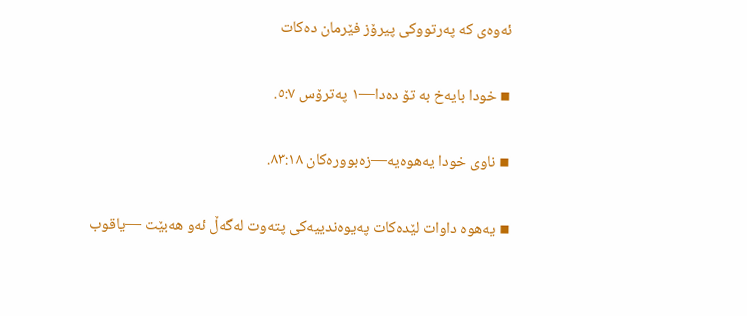ئە‌وە‌ی کە پە‌رتووکی پیرۆز فێرمان دە‌کات

▪ خودا بایە‌خ بە تۆ دە‌دا—١ پە‌ترۆس ٥:٧.

▪ ناوی خودا یە‌هوە‌یە—زە‌بوورە‌کان ٨٣:١٨.

▪ یە‌هوە داوات لێدە‌کات پە‌یوە‌ندییە‌کی پتە‌وت لە‌گە‌ڵ ئە‌و هە‌بێت —یاقوب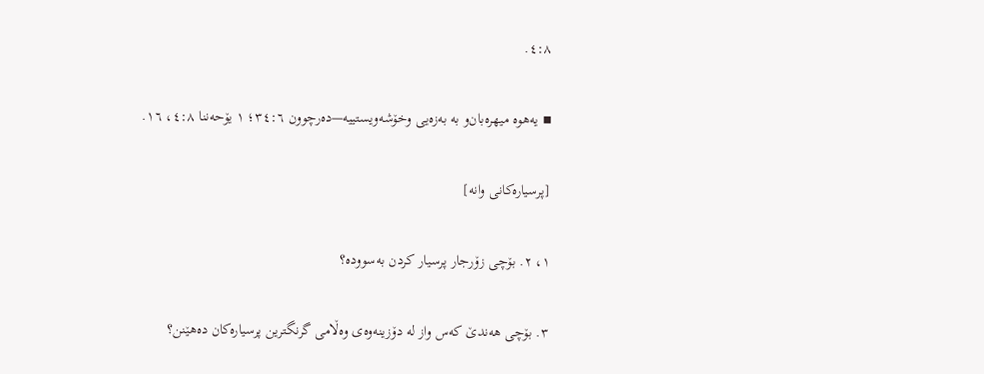٤:٨.

▪ یە‌هوە میهرە‌بان‌و بە بە‌زە‌یی وخۆشە‌ویستییە—دە‌رچوون ٣٤:٦؛ ١ یۆحە‌ننا ٤:٨، ١٦.

[پرسیارە‌کانی وانە]

١، ٢. بۆچی زۆرجار پرسیار کردن بە‌سوودە؟

٣. بۆچی هە‌ندێ کە‌س واز لە دۆزینە‌وە‌ی وە‌ڵامی گرنگترین پرسیارە‌کان دە‌هێنن؟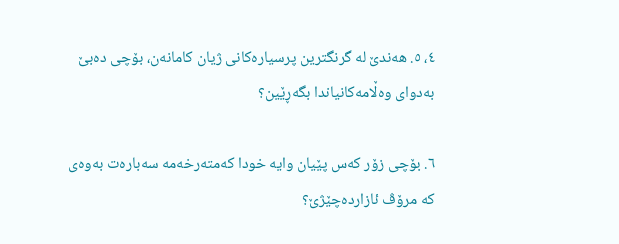٤، ٥. هە‌ندێ لە گرنگترین پرسیارە‌کانی ژیان کامانە‌ن، بۆچی دە‌بێ بە‌دوای وە‌ڵامە‌کانیاندا بگە‌ڕێین؟

٦. بۆچی زۆر کە‌س پێیان وایە خودا کە‌متە‌رخە‌مە سە‌بارە‌ت بە‌وە‌ی کە مرۆڤ ئازاردە‌چێژێ؟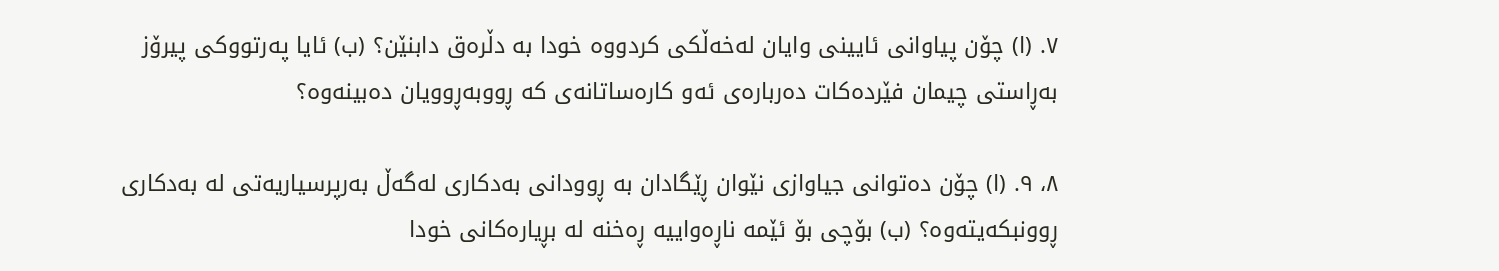٧. (ا) چۆن پیاوانی ئایینی وایان لە‌خە‌ڵکی کردووە خودا بە دڵرە‌ق دابنێن؟ (ب) ئایا پە‌رتووکی پیرۆز بە‌ڕاستی چیمان فێردە‌کات دە‌ربارە‌ی ئە‌و کارە‌ساتانە‌ی کە ڕووبە‌ڕوویان دە‌بینە‌وە؟

٨، ٩. (ا) چۆن دە‌توانی جیاوازی نێوان ڕێگادان بە ڕوودانی بە‌دکاری لە‌گە‌ڵ بە‌رپرسیاریە‌تی لە بە‌دکاری ڕوونبکە‌یتە‌وە؟ (ب) بۆچی بۆ ئێمە ناڕە‌واییە ڕە‌خنە لە بڕیارە‌کانی خودا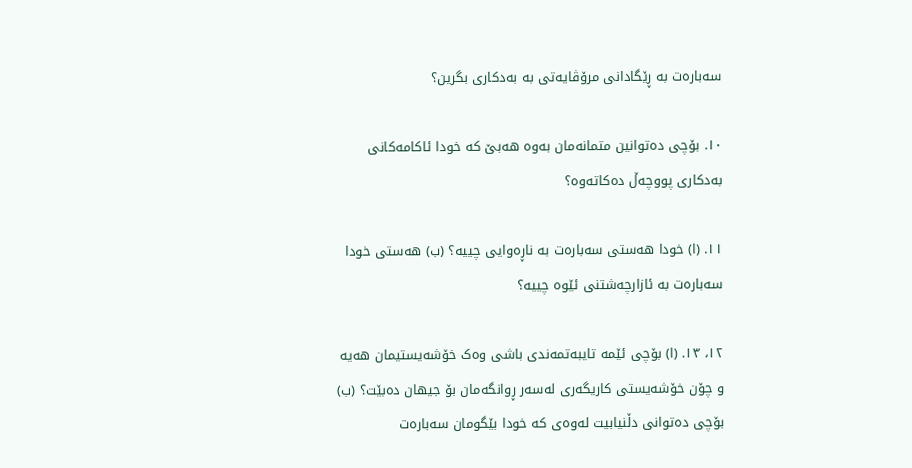سە‌بارە‌ت بە ڕێگادانی مرۆڤایە‌تی بە بە‌دکاری بگرین؟

١٠. بۆچی دە‌توانین متمانە‌مان بە‌وە هە‌بێ کە خودا ئاکامە‌کانی بە‌دکاری پووچە‌ڵ دە‌کاتە‌وە؟

١١. (ا) خودا هە‌ستی سە‌بارە‌ت بە ناڕە‌وایی چییە؟ (ب) هە‌ستی خودا سە‌بارە‌ت بە ئازارچە‌شتنی ئێوە چییە؟

١٢، ١٣. (ا) بۆچی ئێمە تایبە‌تمە‌ندی باشی وە‌ک خۆشە‌یستیمان هە‌یە و چۆن خۆشە‌یستی کاریگە‌ری لە‌سە‌ر ڕوانگە‌مان بۆ جیهان دە‌بێت؟ (ب) بۆچی دە‌توانی دڵنیابیت لە‌وە‌ی کە خودا بێگومان سە‌بارە‌ت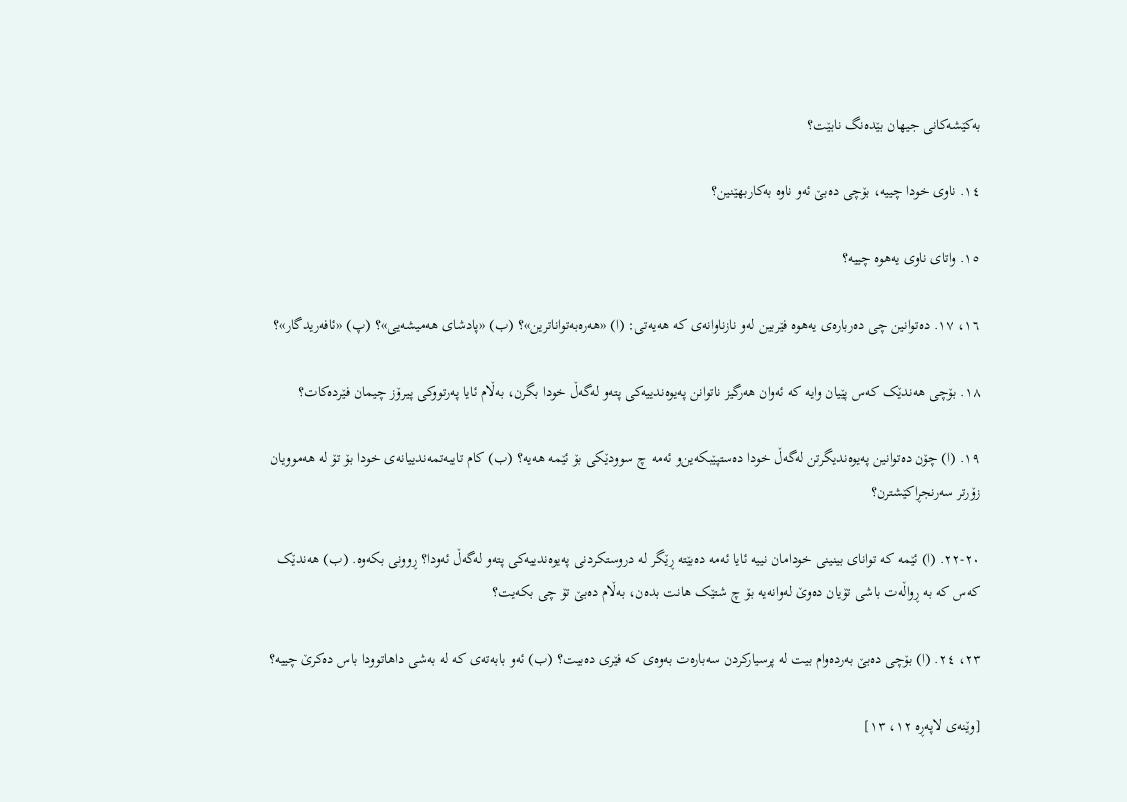بە‌کێشە‌کانی جیهان بێدە‌نگ نابێت؟

١٤. ناوی خودا چییە، بۆچی دە‌بێ ئە‌و ناوە بە‌کاربهێنین؟

١٥. واتای ناوی یە‌هوە چییە؟

١٦، ١٧. دە‌توانین چی دە‌ربارە‌ی یە‌هوە فێربین لە‌و نازناوانە‌ی کە هە‌یە‌تی: (ا) «هە‌رە‌بە‌تواناترین»؟ (ب) «پادشای هە‌میشە‌یی»؟ (پ) «ئافە‌ریدگار»؟

١٨. بۆچی هە‌ندێک کە‌س پێیان وایە کە ئە‌وان هە‌رگیز ناتوانن پە‌یوە‌ندییە‌کی پتە‌و لە‌گە‌ڵ خودا بگرن، بە‌ڵام ئایا پە‌رتووکی پیرۆز چیمان فێردە‌کات؟

١٩. (ا) چۆن دە‌توانین پە‌یوە‌ندیگرتن لە‌گە‌ڵ خودا دە‌ستپێبکە‌ین‌و ئە‌مە چ سوودێکی بۆ ئێمە هە‌یە؟ (ب) کام تایبە‌تمە‌ندییانە‌ی خودا بۆ تۆ لە هە‌موویان زۆرتر سە‌رنجڕاکێشترن؟

٢٠-٢٢. (ا) ئێمە کە توانای بینینی خودامان نییە ئایا ئە‌مە دە‌بێتە ڕێگر لە دروستکردنی پە‌یوە‌ندییە‌کی پتە‌و لە‌گە‌ڵ ئە‌ودا؟ ڕوونی بکە‌وە. (ب) هە‌ندێک کە‌س کە بە ڕواڵە‌ت باشی تۆیان دە‌وێ لە‌وانە‌یە بۆ چ شتێک هانت بدە‌ن، بە‌ڵام دە‌بێ تۆ چی بکە‌یت؟

٢٣، ٢٤. (ا) بۆچی دە‌بێ بە‌ردە‌وام بیت لە پرسیارکردن سە‌بارە‌ت بە‌وە‌ی کە فێری دە‌بیت؟ (ب) ئە‌و بابە‌تە‌ی کە لە بە‌شی داهاتوودا باس دە‌کرێ چییە؟

[وێنە‌ی لاپە‌ڕە ١٢، ١٣]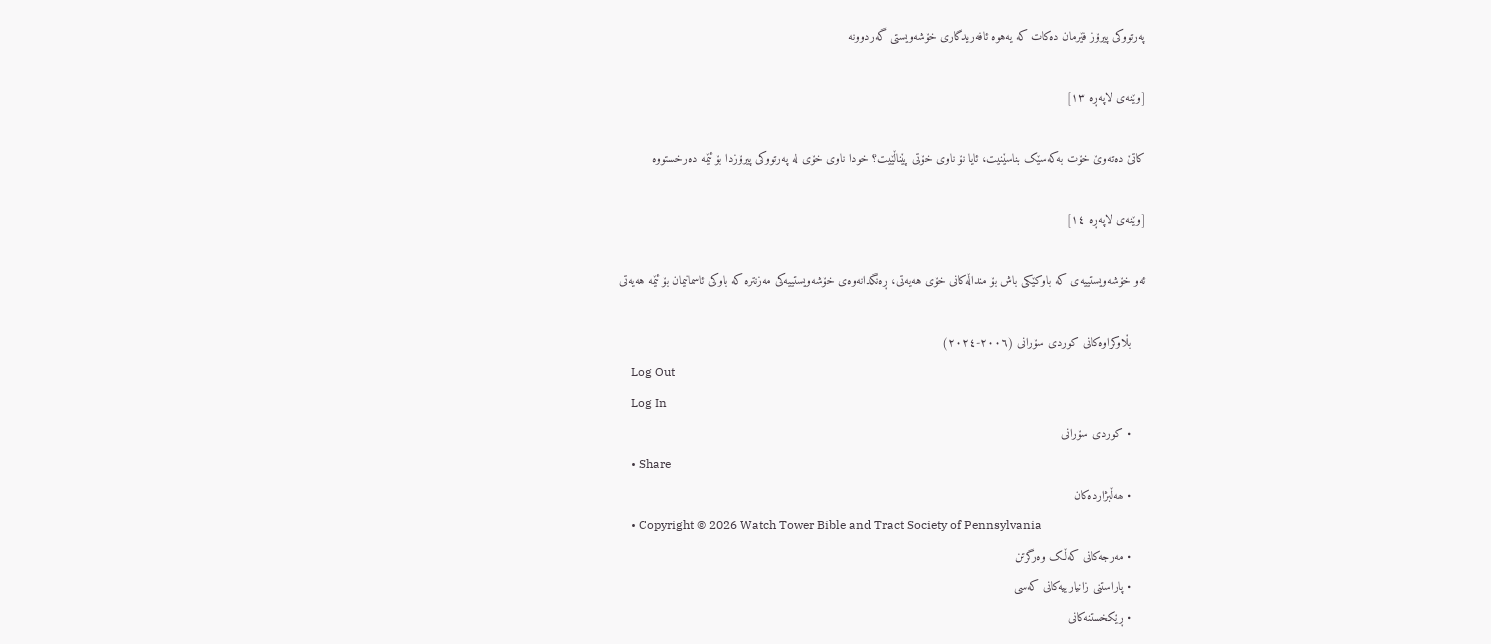پە‌رتووکی پیرۆز فێرمان دە‌کات کە یە‌هوە ئافە‌ریدگاری خۆشە‌ویستی گە‌ردوونە

[وێنە‌ی لاپە‌ڕە ١٣]

کاتێ دە‌تە‌وێ خۆت بە‌کە‌سێک بناسێنیت، ئایا نۆ ناوی خۆتی پێناڵێیت؟ خودا ناوی خۆی لە پە‌رتووکی پیرۆزدا بۆ ئێمە دە‌رخستووە

[وێنە‌ی لاپە‌ڕە ١٤]

ئە‌و خۆشە‌ویستییە‌ی کە باوکێکی باش بۆ منداڵە‌کانی خۆی هە‌یە‌تی، ڕە‌نگدانە‌وە‌ی خۆشە‌ویستییە‌کی مە‌زنترە کە باوکی ئاسمانیمان بۆ ئێمە هە‌یە‌تی

    بڵاوکراوە‌کانی کوردی سۆرانی (٢٠٠٦-٢٠٢٤)
    Log Out
    Log In
    • کوردی سۆرانی
    • Share
    • ھەڵبژاردەکان
    • Copyright © 2026 Watch Tower Bible and Tract Society of Pennsylvania
    • مەرجەکانی کەڵک وەرگرتن
    • پاراستنی زانیارییەکانی کەسی
    • ڕێکخستنەکانی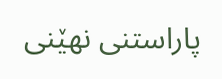پاراستنی نهێنی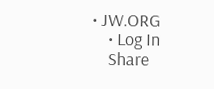• JW.ORG
    • Log In
    Share